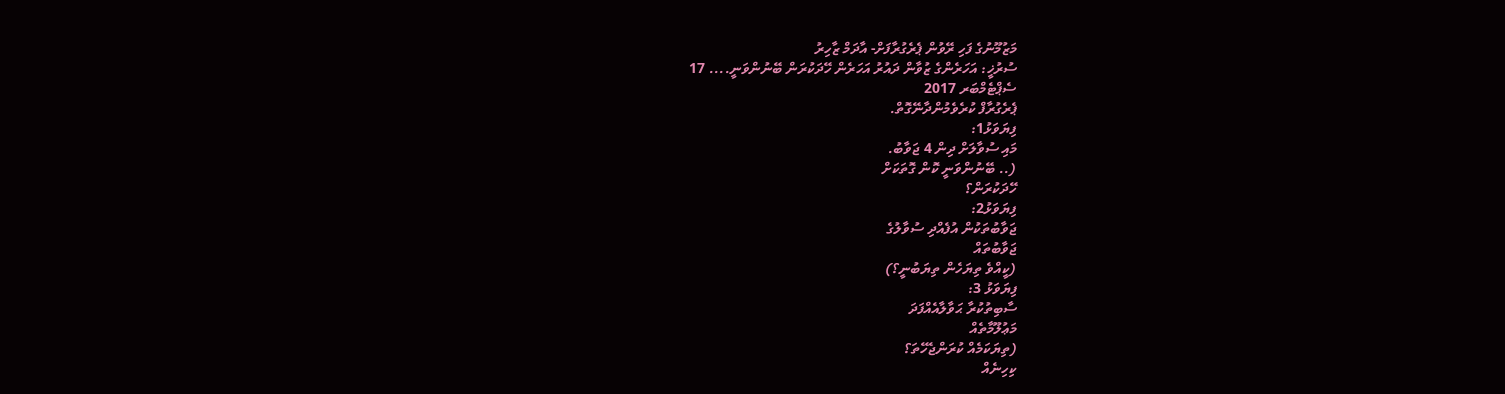މަޒުމޫނުގެ ފަހި ރޭވުން ޕެރެގުރާފަށް- އާދަމް ޒާހިރު
ސުރުޚީ: އަހަރެންގެ ޒުވާން ދައުރު އަހަރެން ހޭދަކުރަން ބޭނުންވަނީ.... 17
ސެޕްޓެމްބަރ 2017
ޕެރެގުރާފް ކުރެވެމުންދާނޭގޮތް.
ފިޔަވަޅު1:
މައި ސުވާލަށް ދިން 4 ޖަވާބު.
(.. ބޭނުންވަނީ ކޮން ގޮތަކަށް
ހޭދަކުރަން؟
ފިޔަވަޅު2:
ޖަވާބުތަކުން އުފެއްދި ސުވާލުގެ
ޖަވާބުތައް
(ކީއްވެ ތިޔަހެން ތިޔަބުނީ؟)
ފިޔަވަޅު 3:
ސާބިތުކުރާ ޙަވާލާއެއްފަދަ
މަޢުލޫމާތެއް
(ތިޔަކަމެއް ކުރަންޖެހޭތަ؟
ކިހިނެއް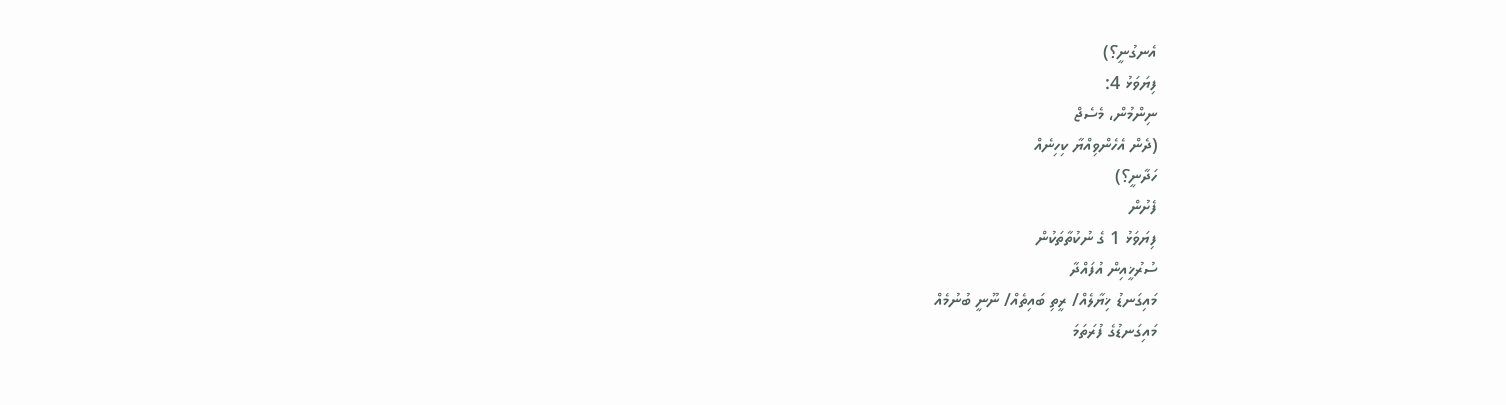އެނގުނީ؟)
ފިޔަވަޅު 4:
ނިންމުން، މެސެޖް
(ދެން އެހެންވިއްޔާ ކިހިނެއް
ހަދާނީ؟)
ފެށުން
ފިޔަވަޅު 1 ގެ ނުކުތާތަކުން
ސުރުޚީއިން އުފައްދާ
މައިގަނޑު ޚިޔާލެއް/ ރީތި ބައިތެއް/ ނޫނީ ބުނުމެއް
މައިގަނޑުގެ ފުރަތަމަ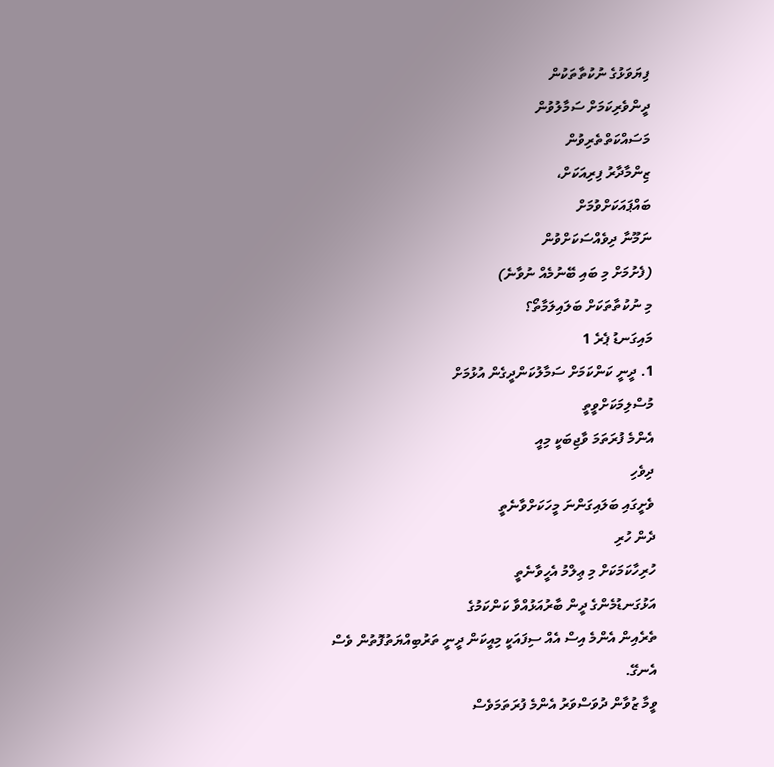ފިޔަވަޅުގެ ނުކުތާތަކުން
ދީންވެރިކަމަށް ސަމާލުވުން
މަސައްކަތްތެރިވުން
ޒިންމާދާރު ފިރިއަކަށް،
ބައްޕައަކަށްވުމަށް
ނަމޫނާ ދިވެއްސަކަށްވުން
(ފެށުމަށް މި ބައި ބޭނުމެއް ނުވާނެ)
މި ނުކުތާތަކަށް ބަލައިލަމާތޯ؟
މައިގަނޑު ޕެރެ 1
1. ދީނީ ކަންކަމަށް ސަމާލުކަންދީގެން އުޅުމަށް
މުސްލިމަކަށްވީތީ
އެންމެ ފުރަތަމަ ވާޖިބަކީ މިއީ
ދިވެހި
ވެށީގައި ބަލައިގަންނަ މީހަކަށްވާނެތީ
ދެން ހުރި
ހުރިހާކަމަކަށް މި ޢިލްމު އެހީވާނެތީ
އަޅުގަނޑުމެންގެ ދީން ބާރުއަޅުއްވާ ކަންކަމުގެ
ތެރެއިން އެންމެ އިސް އެއް ސިފައަކީ މިއީކަން ދީނީ ތަރުބިއްޔަތުފޮތުން ވެސް
އެނގޭ.
ވީމާ ޒުވާން ދުވަސްވަރު އެންމެ ފުރަތަމަވެސް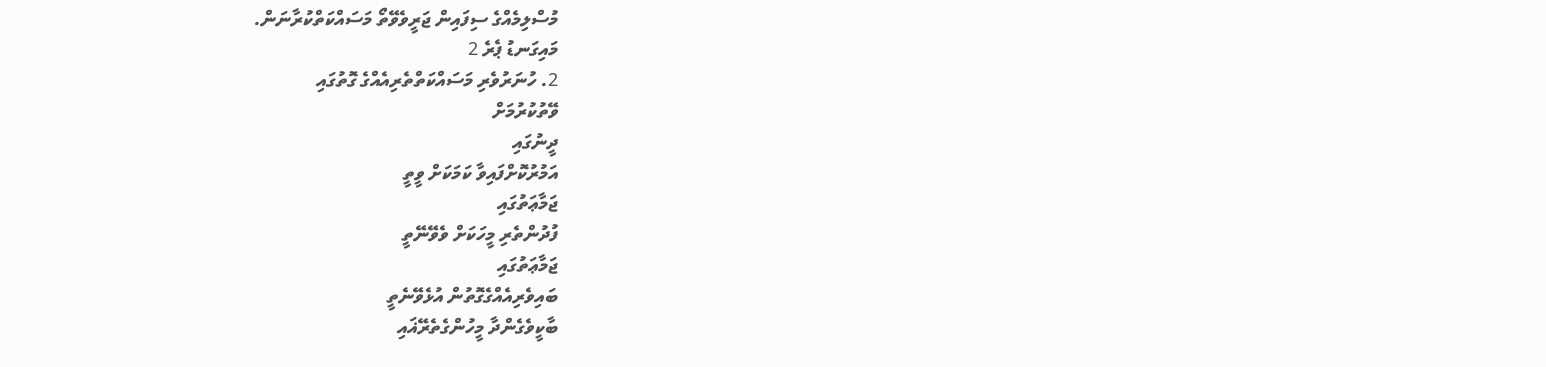މުސްލިމެއްގެ ސިފައިން ޖަރީވެވޭތޯ މަސައްކަތްކުރާނަން.
މައިގަނޑު ޕެރެ 2
2. ހުނަރުވެރި މަސައްކަތްތެރިއެއްގެ ގޮތުގައި
ވޭތުކުރުމަށް
ދީނުގައި
އަމުރުކޮށްފައިވާ ކަމަކަށް ވީތީ
ޖަމާޢަތުގައި
ފުދުންތެރި މީހަކަށް ވެވޭނޭތީ
ޖަމާޢަތުގައި
ބައިވެރިއެއްގެގޮތުން އުޅެވޭނެތީ
ބާކީވެގެންދާ މީހުންގެތެރޭޣައި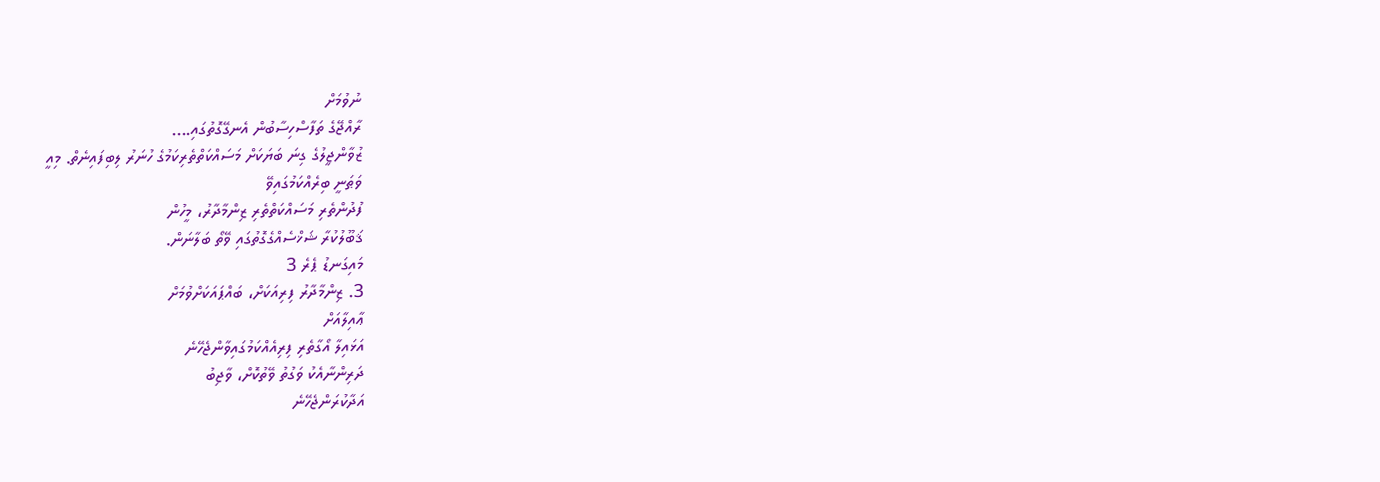ނުވުމަށް
ރާއްޖޭގެ ތަފާސްހިސާބުން އެނގޭގޮތުގައި....
ޒުވާންޖީލުގެ ގިނަ ބަޔަކަށް މަސައްކަތްތެރިކަމުގެ ހުނަރު ލިބިފައިނެތް. މިއީ
ވަޠަނީ ބިރެއްކަމުގައިވޭ
ފުދުންތެރި މަސައްކަތްތެރި ޒިންމާދާރު، މީހުން
ޤަބޫލުކުރާ ޝަޚްސެއްގެގޮތުގައި ވޭތޯ ބަލާނަން.
މައިގަނޑު ޕެރެ 3
3. ޒިންމާދާރު ފިރިއަކަށް، ބައްޕައަކަށްވުމަށް
ޢާއިލާއަށް
އަޅައިލާ އޯގާތެރި ފިރިއެއްކަމުގައިވާންޖެހޭނެ
ދަރިންނާއެކު ވަގުތު ވޭތުކޮށް، ވާޖިބު
އަދާކުރަންޖެހޭނެ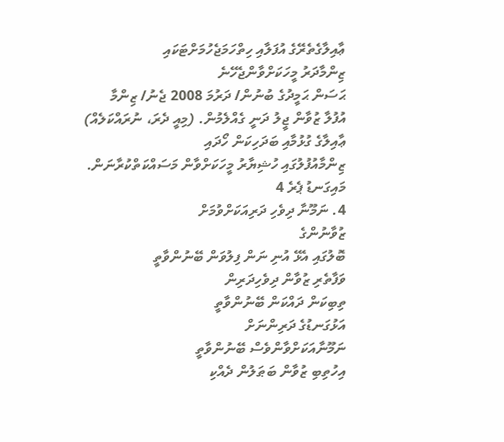ޢާއިލާގެތެރޭގެ އުފަލާއި ހިތްހަމަޖެހުމަށްޓަކައި
ޒިންމާދަރު މީހަކަށްވާންޖެހޭނެ
ޙަސަން ޙަމީދުގެ ބުނުން/ ދަރުމަ 2008 ޖެނު/ ޒިންމާ
އުފުލާ ޒުވާން ޖީލު ދަނީ ގެއްލެމުން. (މިއީ ދެރަ، ނުރައްކަލެއް)
ޢާއިލާގެ ގުޅުމާއި ބަދަހިކަން ހޯދައި
ޒިންމާއުފުލުގައި ހުޝިޔާރު މީހަކަށްވާން މަސައްކަތްކުރާނަން.
މައިގަނޑު ޕެރެ 4
4. ނަމޫނާ ދިވެހި ދަރިއަކަށްވުމަށް
ޒުވާނުންގެ
ބޮލުގައި އެޅޭ އުނި ނަން ފިލުވަން ބޭނުންވާތީ
ވަފާތެރި ޒުވާން ދިވެހިދަރިން
ތިބިކަން ދައްކަން ބޭނުންވާތީ
އަޅުގަނޑުގެ ދަރިންނަށް
ނަމޫނާއަކަށްވާންވެސް ބޭނުންވާތީ
އިހުތިބި ޒުވާން ބަޠަލުން ދެއްކި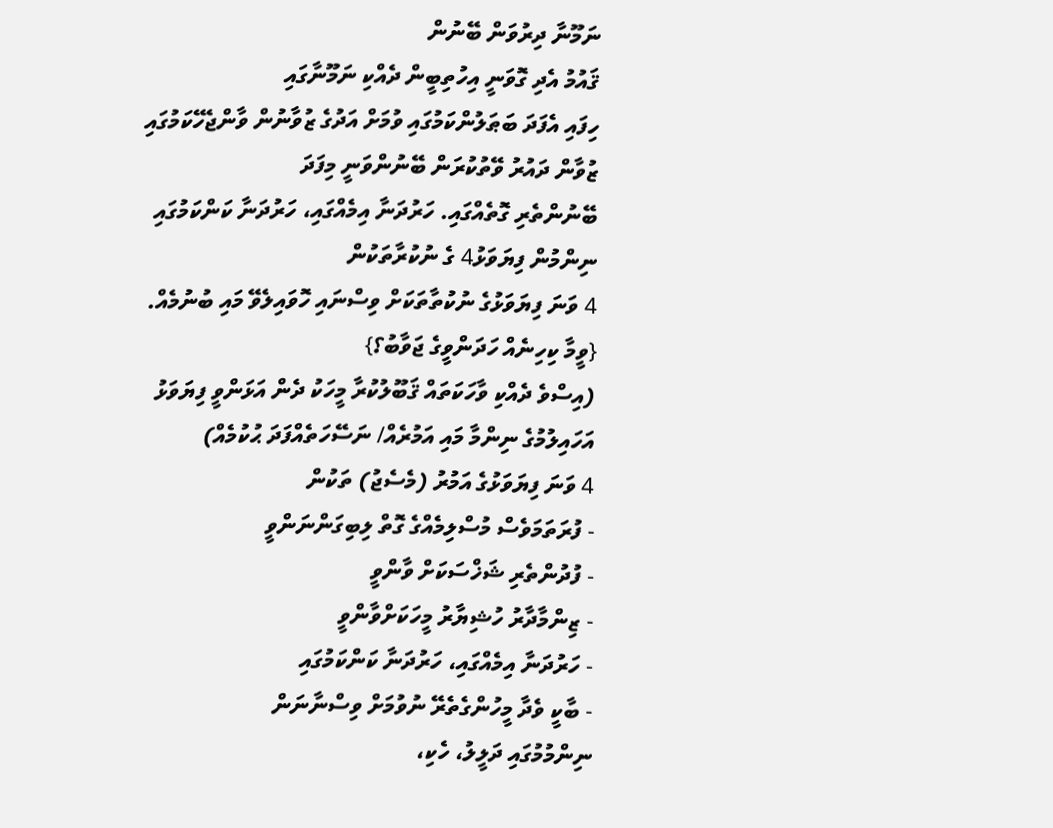ނަމޫނާ ދިރުވަން ބޭނުން
ޤައުމު އެދި ގޮވަނީ އިހުތިބީން ދެއްކި ނަމޫނާގައި
ހިފައި އެފަދަ ބަޠަލުންކަމުގައި ވުމަށް އަދުގެ ޒުވާނުން ވާންޖެހޭކަމުގައި
ޒުވާން ދައުރު ވޭތުކުރަން ބޭނުންވަނީ މިފަދަ
ބޭނުންތެރި ގޮތެއްގައި. ހަރުދަނާ އިމެއްގައި، ހަރުދަނާ ކަންކަމުގައި
ނިންމުން ފިޔަވަޅު4 ގެ ނުކުރާތަކުން
4 ވަނަ ފިޔަވަޅުގެ ނުކުތާތަކަށް ވިސްނައި ހޮވައިލެވޭ މައި ބުނުމެއް.
{ވީމާ ކިހިނެއް ހަދަންވީގެ ޖަވާބު؟}
(އިސްވެ ދެއްކި ވާހަކަތައް ޤަބޫލުކުރާ މީހަކު ދެން އަޅަންވީ ފިޔަވަޅު
އަހައިލުމުގެ ނިންމާ މައި އަމުރެއް/ ނަސޭހަތެއްފަދަ ޙުކުމެއް)
4 ވަނަ ފިޔަވަޅުގެ އަމުރު (މެސެޖު) ތަކުން
- ފުރަތަމަވެސް މުސްލިމެއްގެ ގޮތް ލިބިގަންނަންވީ
- ފުދުންތެރި ޝަޚްސަކަށް ވާންވީ
- ޒިންމާދާރު ހުޝިޔާރު މީހަކަށްވާންވީ
- ހަރުދަނާ އިމެއްގައި، ހަރުދަނާ ކަންކަމުގައި
- ބާކީ ވެދާ މީހުންގެތެރޭ ނުވުމަށް ވިސްނާނަން
ނިންމުމުގައި ދަލީލު، ހެކި،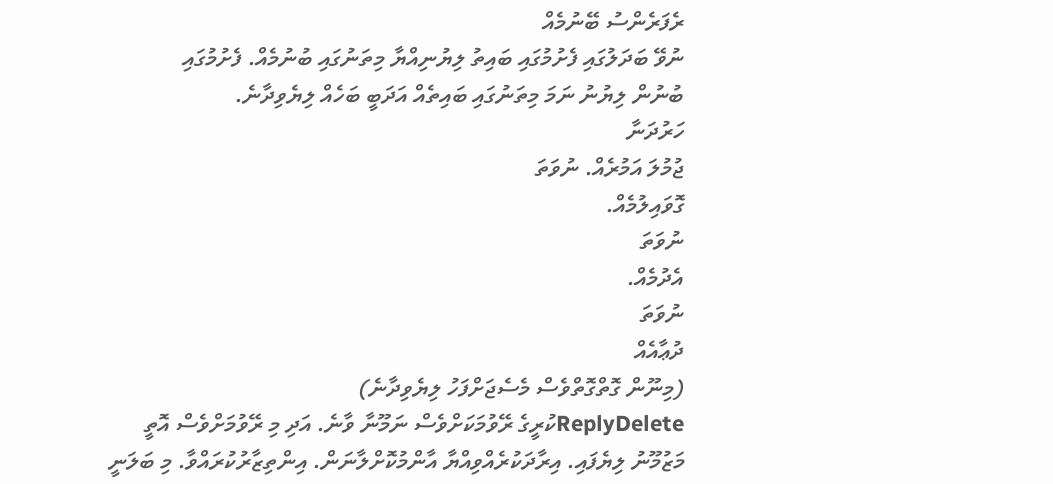ރެފަރެންސު ބޭނުމެއް
ނުވޭ ބަދަލުގައި ފެށުމުގައި ބައިތު ލިޔުނިއްޔާ މިތަނުގައި ބުނުމެއް. ފެށުމުގައި
ބުނުން ލިޔުނު ނަމަ މިތަނުގައި ބައިތެއް އަދަބީ ބަހެއް ލިޔެވިދާނެ.
ހަރުދަނާ
ޖުމުލަ އަމުރެއް. ނުވަތަ
ގޮވައިލުމެއް.
ނުވަތަ
އެދުމެއް.
ނުވަތަ
ދުޢާއެއް
(މިނޫން ގޮތްގޮތްވެސް މެސެޖަށްފަހު ލިޔެވިދާނެ)
ReplyDeleteކުރީގެ ރޭވުމަކަށްވެސް ނަމޫނާ ވާނެ. އަދި މި ރޭވުމަށްވެސް އޮތީ މަޒުމޫނު ލިޔެފައި. އިރާދަކުރެއްވިއްޔާ އާންމުކޮށްލާނަން. އިންތިޒާރުކުރައްވާ. މި ބަލަނީ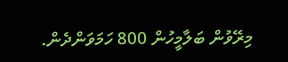މިރޭވުން ބަލާމީހުން 800 ހަމަވަންދެން.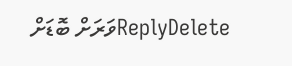ReplyDeleteވަރަށް ބޮޑަށް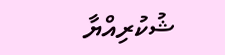ޝުކުރިއްޔާ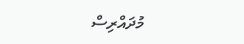މުދައްރިސް